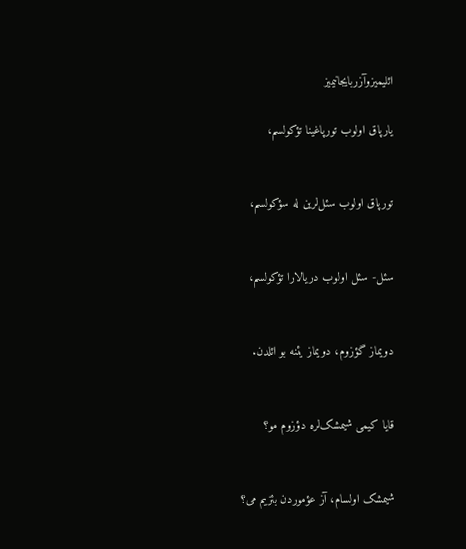ائلیمیزوآزربایجانیمیز

یارپاق اولوب تورپاغینا تؤکولسم،


تورپاق اولوب سئل‌لرین له سؤکولسم،


سئل- سئل اولوب دریا‌لارا تؤکولسم،


دویماز گؤزوم، دویماز یئنه بو ائلدن.


قایا کیمی شیمشک‌لره دؤزوم مو؟


شیمشک اولسام، آز عؤموردن بئزیم می؟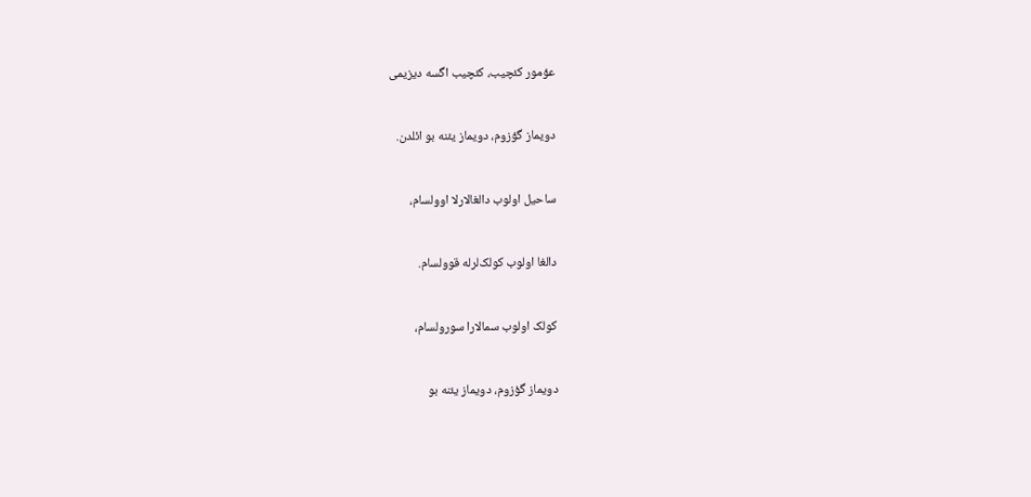عؤمور کئچیب، کئچیب اگسه دیزیمی


دویماز گؤزوم، دویماز یئنه بو ائلدن.


ساحيل اولوب دالغا‌لارلا اوولسام،


دالغا اولوب کولک‌لرله قوولسام.


کولک اولوب سما‌لارا سورولسام،


دویماز گؤزوم، دویماز یئنه بو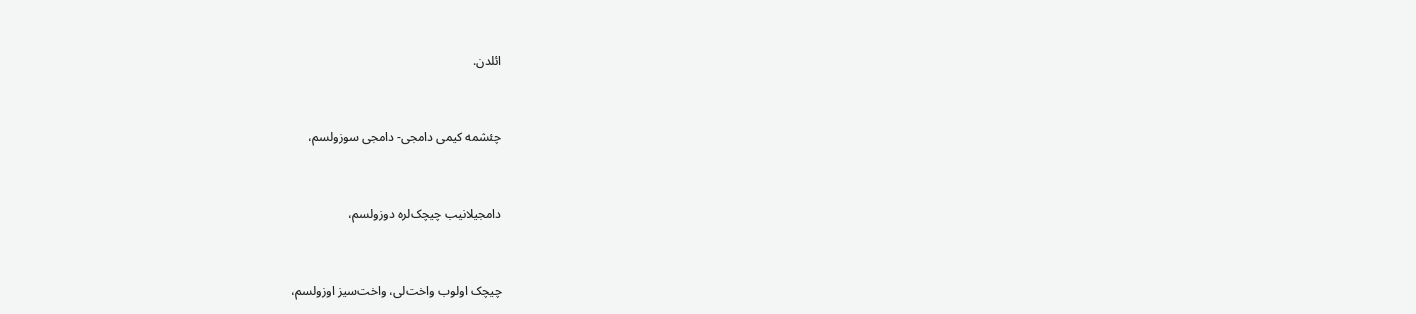ائلدن.


چئشمه کیمی دامجی- دامجی سوزولسم،


دامجیلانیب چیچک‌لره دوزولسم،


چیچک اولوب واخت‌لی، واخت‌سیز اوزولسم،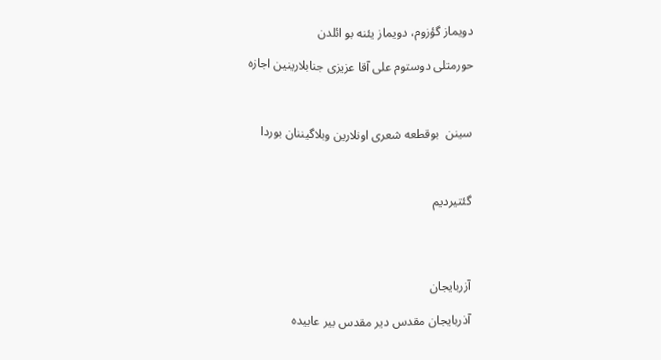دویماز گؤزوم، دویماز یئنه بو ائلدن

حورمتلی دوستوم علی آقا عزیزی جنابلارینین اجازه



سینن  بوقطعه شعری اونلارین وبلاگیننان بوردا



گئتیردیم




آزربایجان

آذربایجان مقدس دیر مقدس بیر عابیده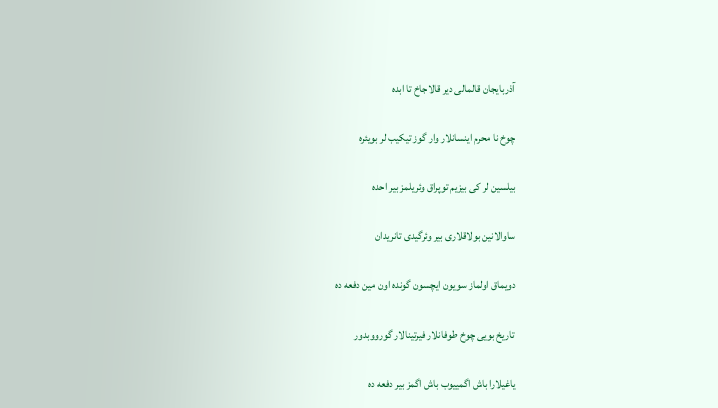آذربایجان قالمالی دیر قالاجاخ تا ابده

چوخ نا محرم اینسانلار وار گوز تیکیب لر بویئره

بیلسین لر کی بیزیم توپراق وئریلمز بیر احده

ساوالانین بولاقلاری بیر وئرگیدی تانریدان

دویماق اولماز سویون ایچسون گونده اون مین دفعه ده

تاریخ بویی چوخ طوفانلار فیرتینالار گورووبدور

یاغیلارا باش اگمییوب باش اگمز بیر دفعه ده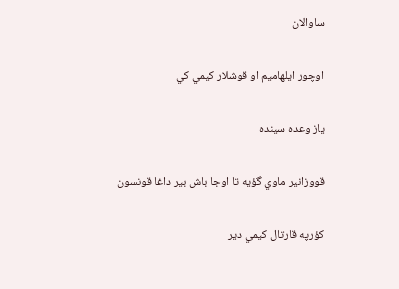ساوالان

اوچور ايلهاميم او قوشلار کيمي کي

ياز وعده سينده

قووزانير ماوي گؤيه تا اوجا باش بير داغا قونسون

کؤرپه قارتال کيمي دير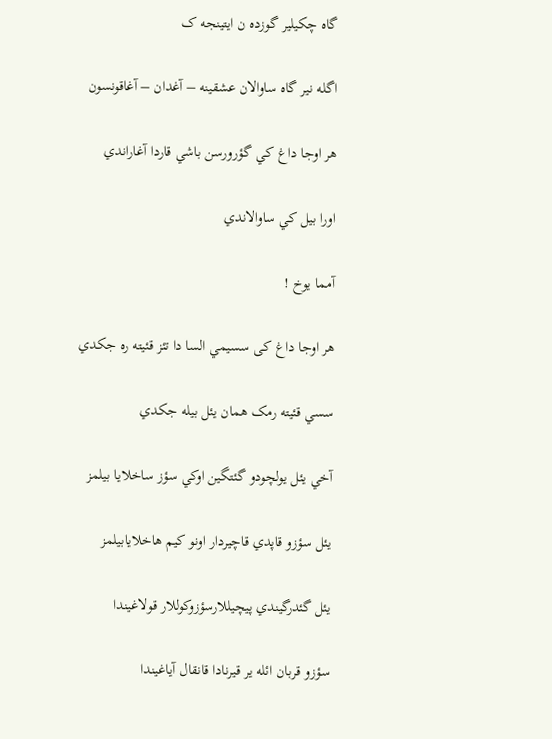گاه چکيلير گوزده ن ايتينجه ک

اگله نير گاه ساوالان عشقينه – آغدان – آغاقونسون

هر اوجا داغ کي گؤرورسن باشي قاردا آغاراندي

اورا بيل کي ساوالاندي

آمما يوخ !

هر اوجا داغ کی سسيمي السا دا تئز قئيته ره جکدي

سسي قئيته رمک همان يئل بيله جکدي

آخي يئل يولچودو گئتگين اوکي سؤز ساخلايا بيلمز

يئل سؤزو قاپدي قاچيردار اونو کيم هاخلايابيلمز

يئل گئدرگيندي پيچيللارسؤزوکوللار قولاغيندا

سؤزو قربان ائله ير قيرنادا قانقال آياغيندا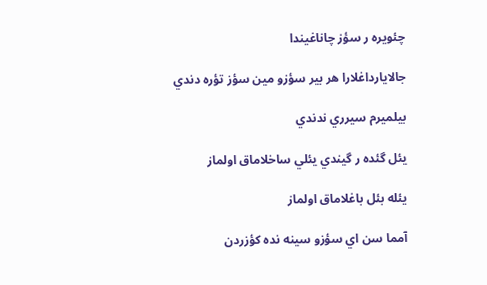چئويره ر سؤز چاناغيندا

جالايارداغلارا هر بير سؤزو مين سؤز تؤره دندي

بيلميرم سيرري ندندي

يئل گئده ر گيندي يئلي ساخلاماق اولماز

يئله بئل باغلاماق اولماز

آمما سن اي سؤزو سينه نده کؤزردن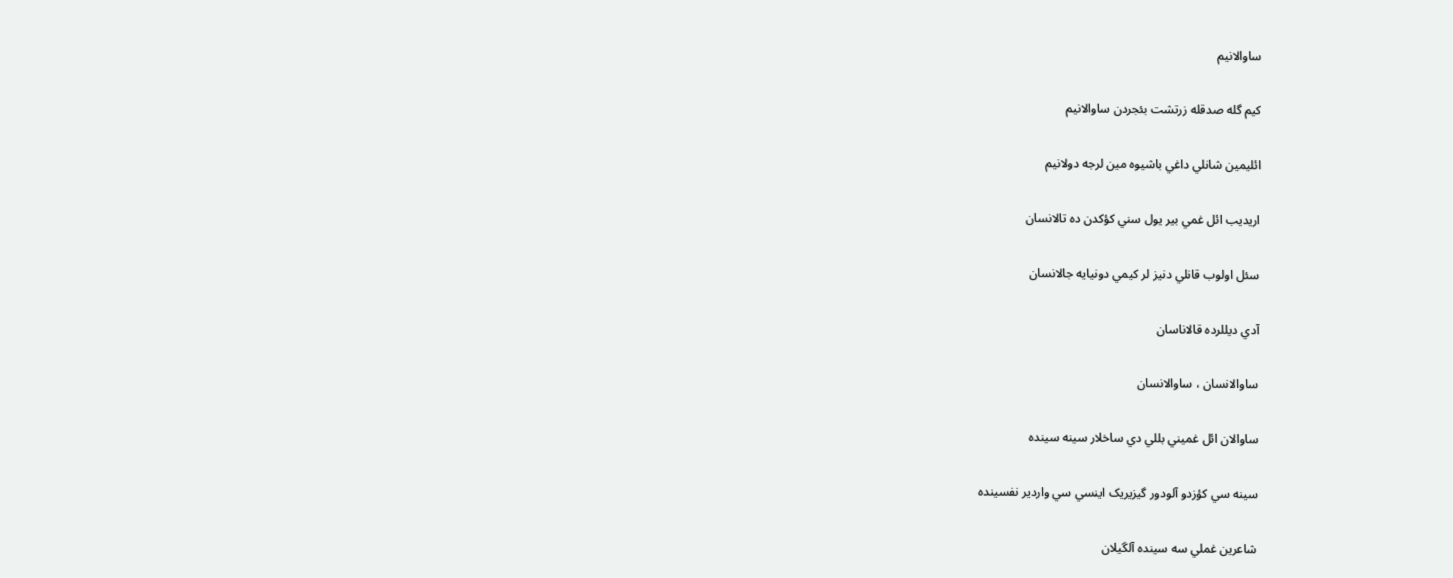ساوالانيم

کيم گله صدقله زرتشت بئجردن ساوالانيم

ائليمين شانلي داغي باشيوه مين لرجه دولانيم

اريديب ائل غمي بير يول سني کؤکدن ده تالانسان

سئل اولوب قانلي دنيز لر کيمي دونيايه جالانسان

آدي ديللرده قالاناسان

ساوالانسان ، ساوالانسان

ساوالان ائل غميني بللي دي ساخلار سينه سينده

سينه سي کؤزدو آلودور گيزيريک اينسي سي واردير نفسينده

شاعرين غملي سه سينده آلگيلان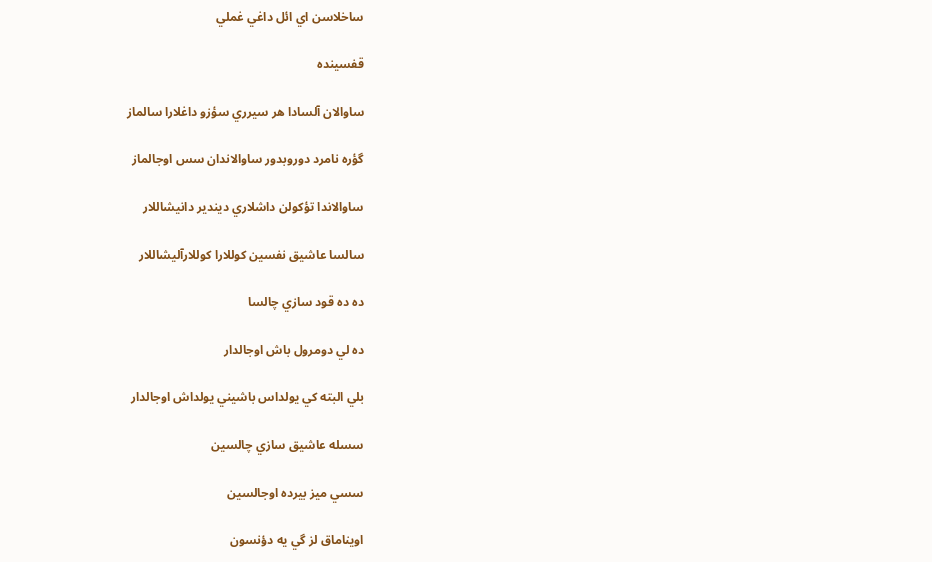ساخلاسن اي ائل داغي غملي

قفسينده

ساوالان آلسادا هر سيرري سؤزو داغلارا سالماز

گؤره نامرد دوروبدور ساوالاندان سس اوجالماز

ساوالاندا تؤکولن داشلاري ديندير دانيشاللار

سالسا عاشيق نفسين کوللارا کوللارآليشاللار

ده ده قود سازي چالسا

ده لي دومرول باش اوجالدار

بلي البته کي يولداس باشيني يولداش اوجالدار

سسله عاشيق سازي چالسين

سسي ميز بيرده اوجالسين

اويناماق لز گي يه دؤنسون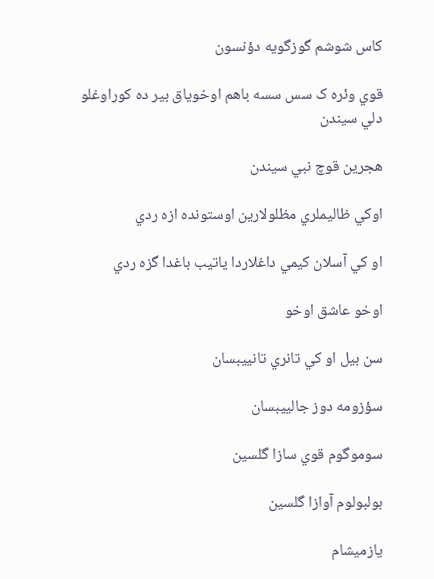کاس شوشم گوزگويه دؤنسون

قوي وئره ک سس سسه باهم اوخوياق بير ده کوراوغلو دلي سيندن

هجرين قوچ نبي سيندن

اوکي ظاليملري مظلولارين اوستونده ازه ردي

او کي آسلان کيمي داغلاردا ياتيب باغدا گزه ردي

اوخو عاشق اوخو

سن بيل او کي تانري تانييبسان

سؤزومه دوز جالييبسان

سوموگوم قوي سازا گلسين

بولبولوم آوازا گلسين

يازميشام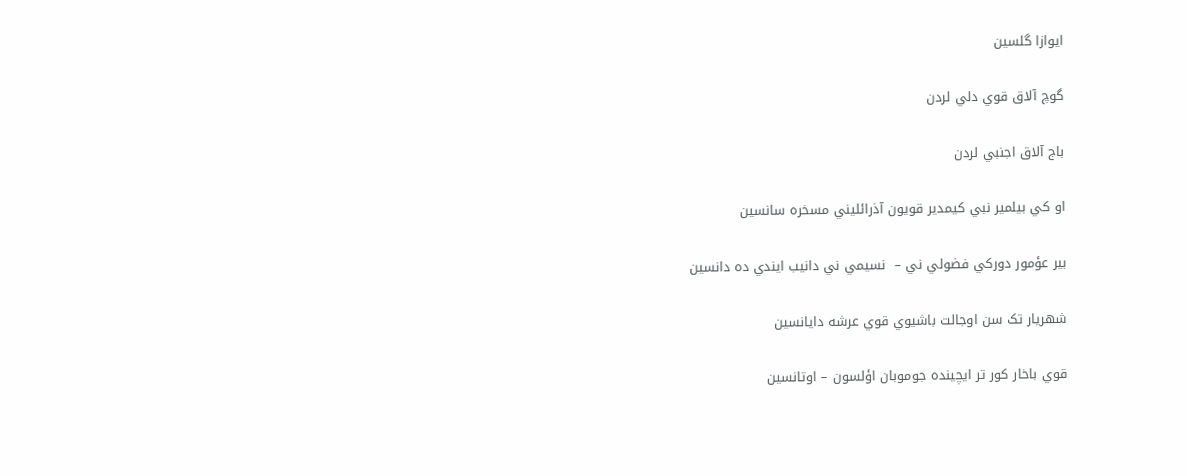ايوازا گلسين

گوچ آلاق قوي دلي لردن

باج آلاق اجنبي لردن

او کي بيلمير نبي کيمدير قويون آذرائليني مسخره سانسين

بير عؤمور دورکي فضولي ني –  نسيمي ني دانيب ايندي ده دانسين

شهريار تک سن اوجالت باشيوي قوي عرشه دايانسين

قوي باخار کور تر ايچينده جوموبان اؤلسون – اوتانسين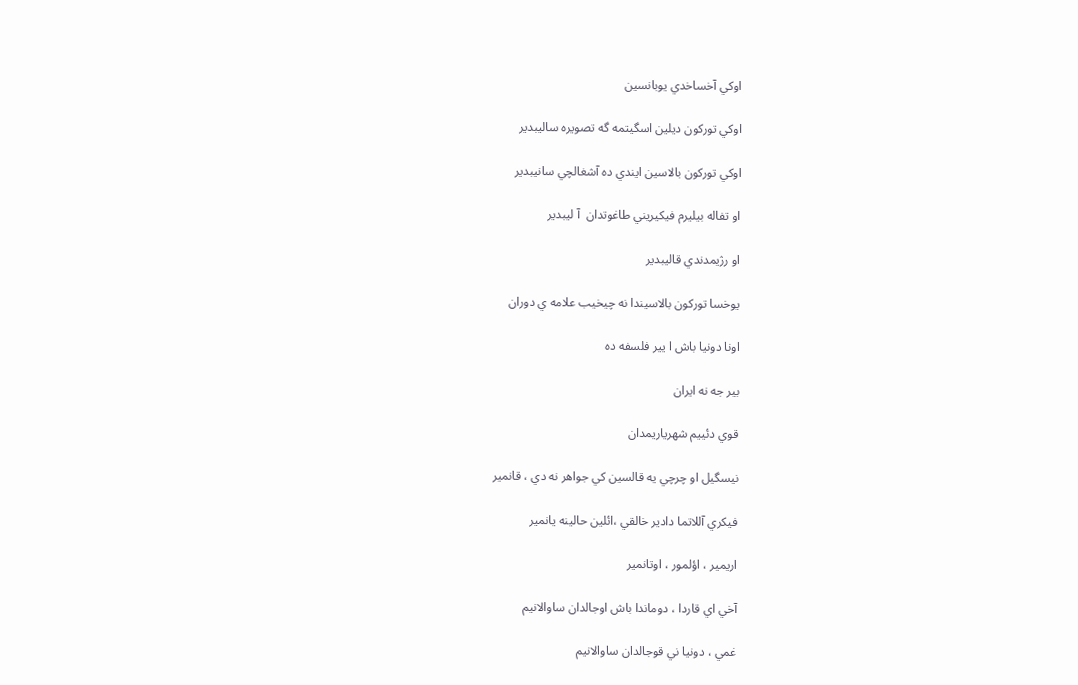اوکي آخساخدي يوبانسين

اوکي تورکون ديلين اسگيتمه گه تصويره ساليبدير

اوکي تورکون بالاسين ايندي ده آشغالچي سانيبدير

او تفاله بيليرم فيکيريني طاغوتدان  آ ليبدير

او رژيمدندي قاليبدير

يوخسا تورکون بالاسيندا نه چيخيب علامه ي دوران

اونا دونيا باش ا يير فلسفه ده

بير جه نه ايران

قوي دئييم شهرياريمدان

نيسگيل او چرچي يه قالسين کي جواهر نه دي ، قانمير

فيکري آللاتما دادير خالقي ،ائلين حالينه يانمير

اريمير ، اؤلمور ، اوتانمير

آخي اي قاردا ، دوماندا باش اوجالدان ساوالانيم

غمي ، دونيا ني قوجالدان ساوالانيم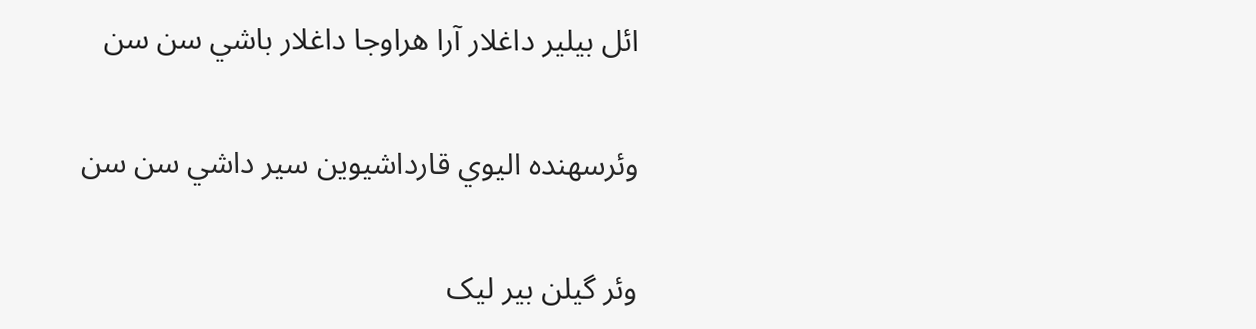ائل بيلير داغلار آرا هراوجا داغلار باشي سن سن

وئرسهنده اليوي قارداشيوين سير داشي سن سن

وئر گيلن بير ليک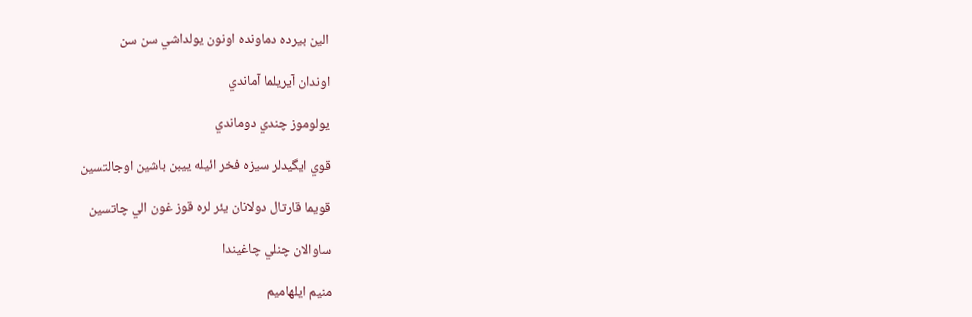الين بيرده دماونده اونون يولداشي سن سن

اوندان آيريلما آماندي

يولوموز چندي دوماندي

قوي ايگيدلر سيزه فخر ائيله ييبن باشین اوجالتسين

قويما قارتال دولانان يئر لره قوز غون الي چاتسين

ساوالان چنلي چاغيندا

منيم ايلهاميم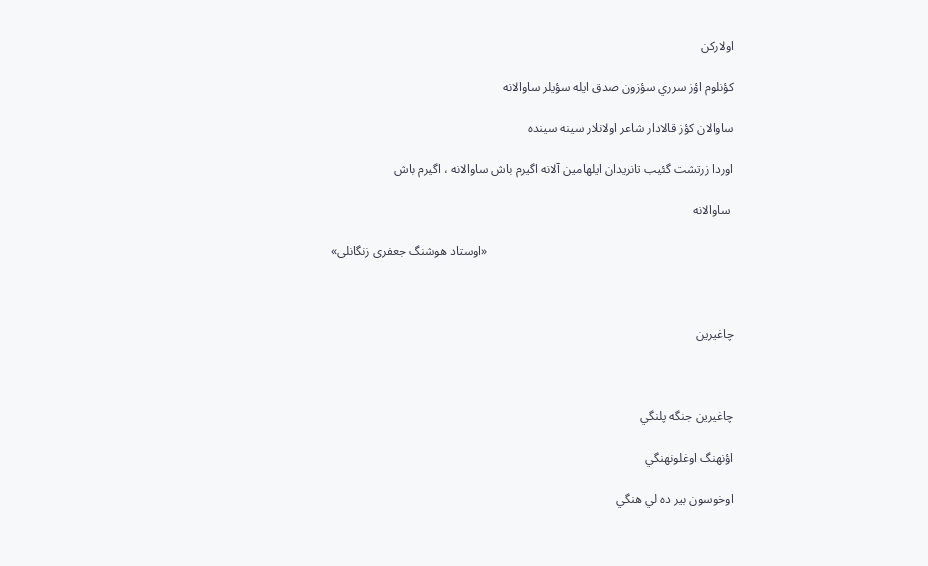اولارکن

کؤنلوم اؤز سرري سؤزون صدق ايله سؤيلر ساوالانه

ساوالان کؤز قالادار شاعر اولانلار سينه سينده

اوردا زرتشت گئيب تانريدان ايلهامين آلانه اگيرم باش ساوالانه ، اگيرم باش

 ساوالانه

                                                                               «اوستاد هوشنگ جعفری زنگانلی»



چاغيرين



چاغيرين جنگه پلنگي

اؤنهنگ اوغلونهنگي

اوخوسون بير ده لي هنگي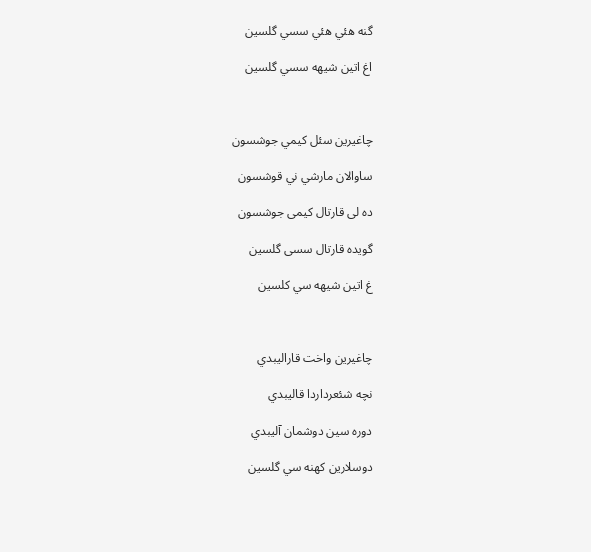گنه هئي هئي سسي گلسين

اغ اتين شيهه سسي گلسين



چاغيرين سئل كيمي جوشسون

ساوالان مارشي ني قوشسون

ده لی قارتال کیمی جوشسون

گویده قارتال سسی گلسین

غ اتين شيهه سي كلسين



چاغيرين واخت قاراليبدي

نچه شئعرداردا قاليبدي

دوره سين دوشمان آليبدي

دوسلارين كهنه سي گلسين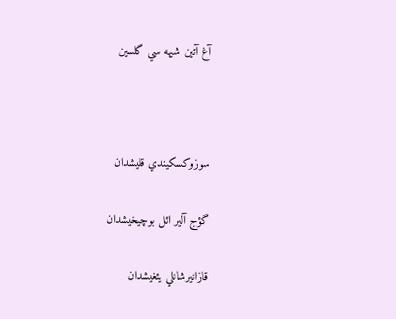آغ آتين شيهه سي گلسين



سوزوكسكيندي قليشدان

گؤج آلير ائل بوچيخيشدان

قازانيرشانلي يئغيشدان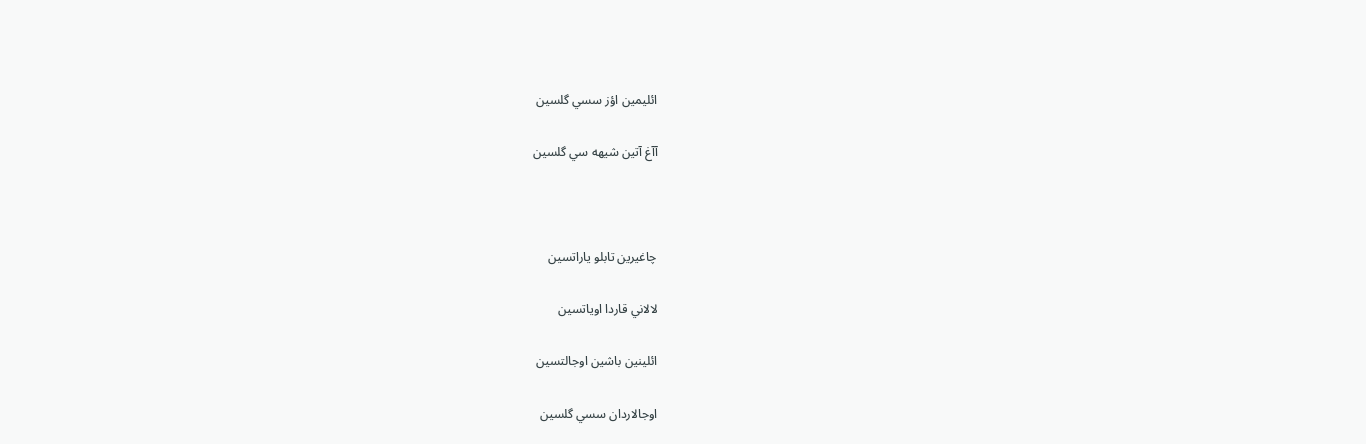ائليمين اؤز سسي گلسين

آآغ آتين شيهه سي گلسين



چاغيرين تابلو ياراتسين

لالاني قاردا اوياتسين

ائلينين باشين اوجالتسين

اوجالاردان سسي گلسين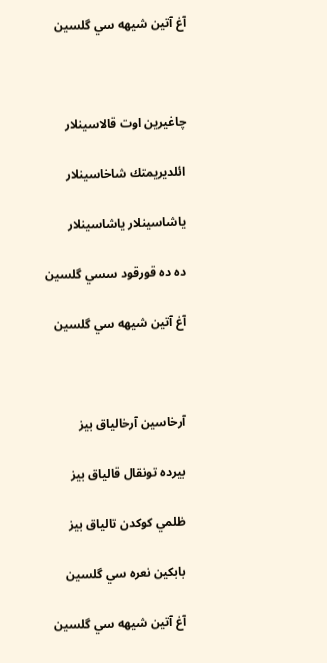آغ آتين شيهه سي گلسين



چاغيرين اوت قالاسينلار

ائلديريمتك شاخاسينلار

ياشاسينلار ياشاسينلار

ده ده قورقود سسي گلسين

آغ آتين شيهه سي گلسين



آرخاسين آرخالياق بيز

بيرده تونقال قالياق بيز

ظلمي كوكدن تالياق بيز

بابكين نعره سي گلسين

آغ آتين شيهه سي گلسين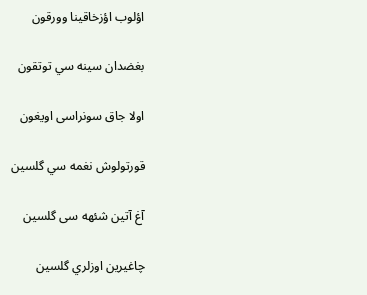اؤلوب اؤزخاقينا وورقون

بغضدان سينه سي توتقون

اولا جاق سونراسی اویغون

قورتولوش نغمه سي گلسين

آغ آتین شئهه سی گلسین

چاغيرين اوزلري گلسين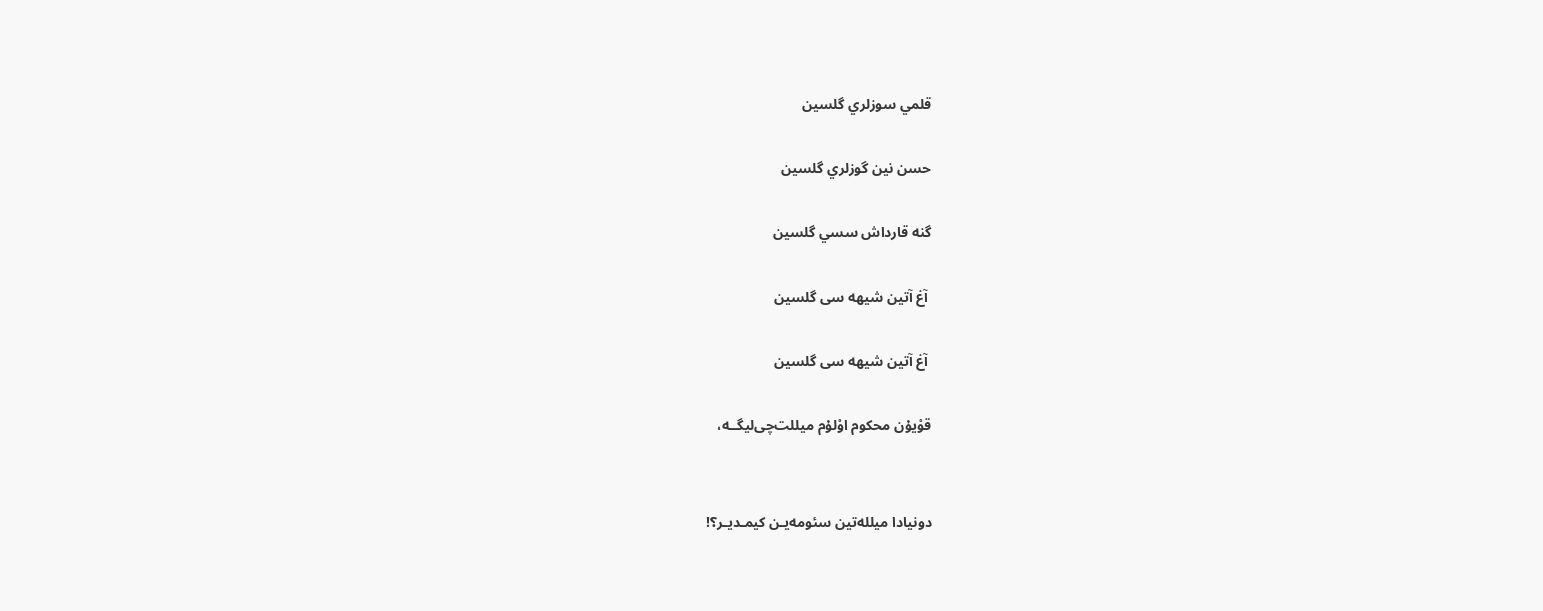قلمي سوزلري گلسين

حسن نين گوزلري گلسين

گنه قارداش سسي گلسين

 آغ آتین شیهه سی گلسین

 آغ آتین شیهه سی گلسین

قوْیۇن محکوم اوْلۇم میللت‌چی‌لیگــه،


دونیادا میلله‌تین سئومه‌یـن کیمـدیـر؟!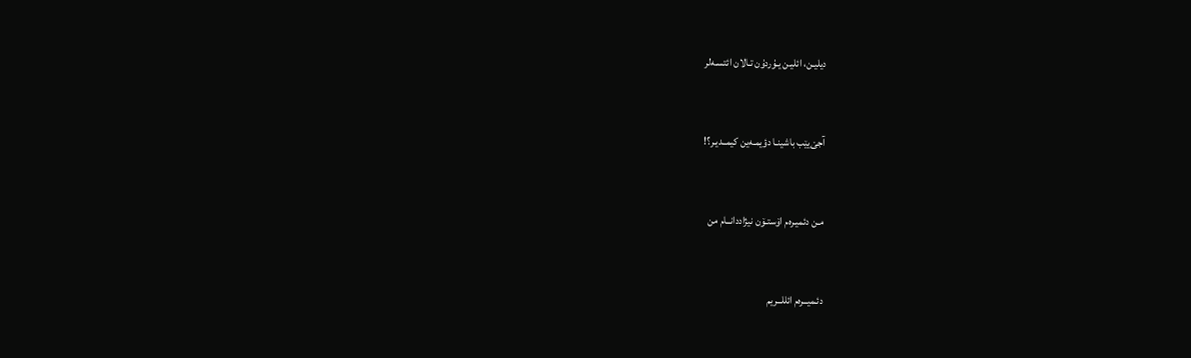دیلیـن، ائلیـن یـۇردۇن تـالان ائتسـه‌لر


آجێ‌یێب باشینـا دؤیمـه‌ین کیمــدیـر؟!


مـن دئمیـره‌م اۆستـۆن نیژاددانــام من


دئـمیــره‌م ائللــریم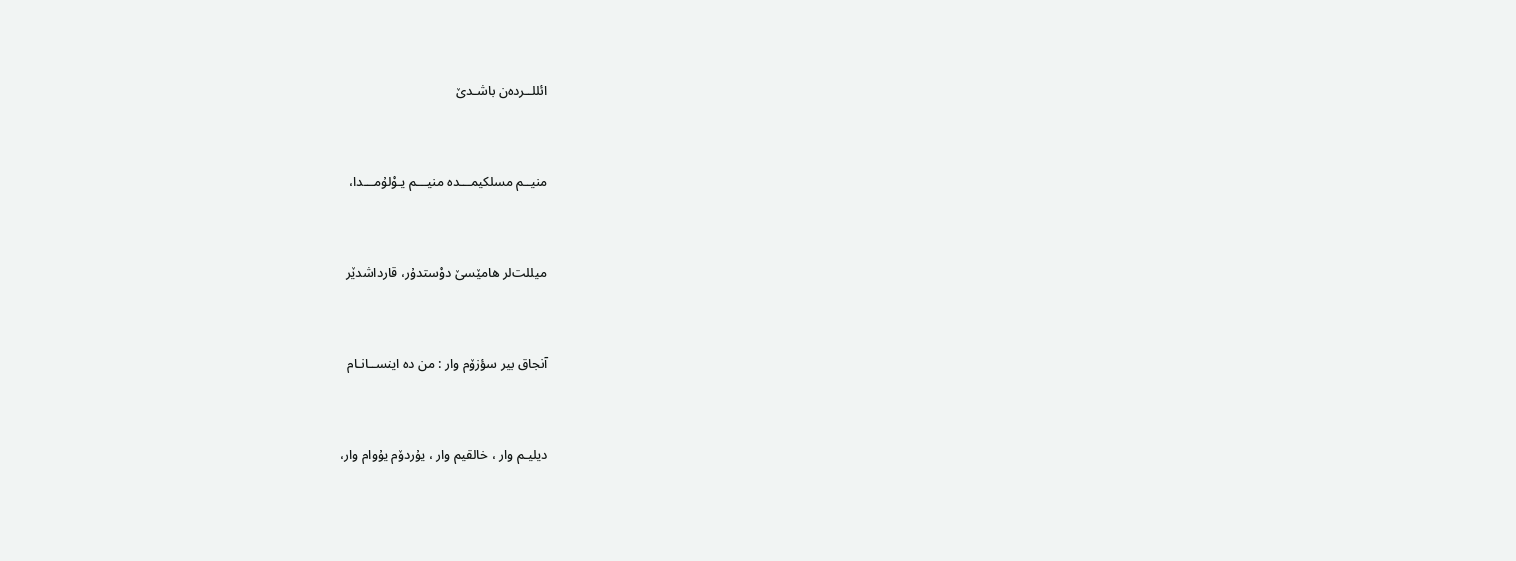ائللــرده‌ن باشـدێ


منیــم مسلکیمـــده منیـــم یـوْلۇمـــدا،


میللت‌لر هامێسێ دوْستدۇر، قارداشدێر


آنجاق بیر سؤزۆم وار : من ده اینســانـام


دیلیـم وار ، خالقیم وار ، یۇردۆم یۇوام وار،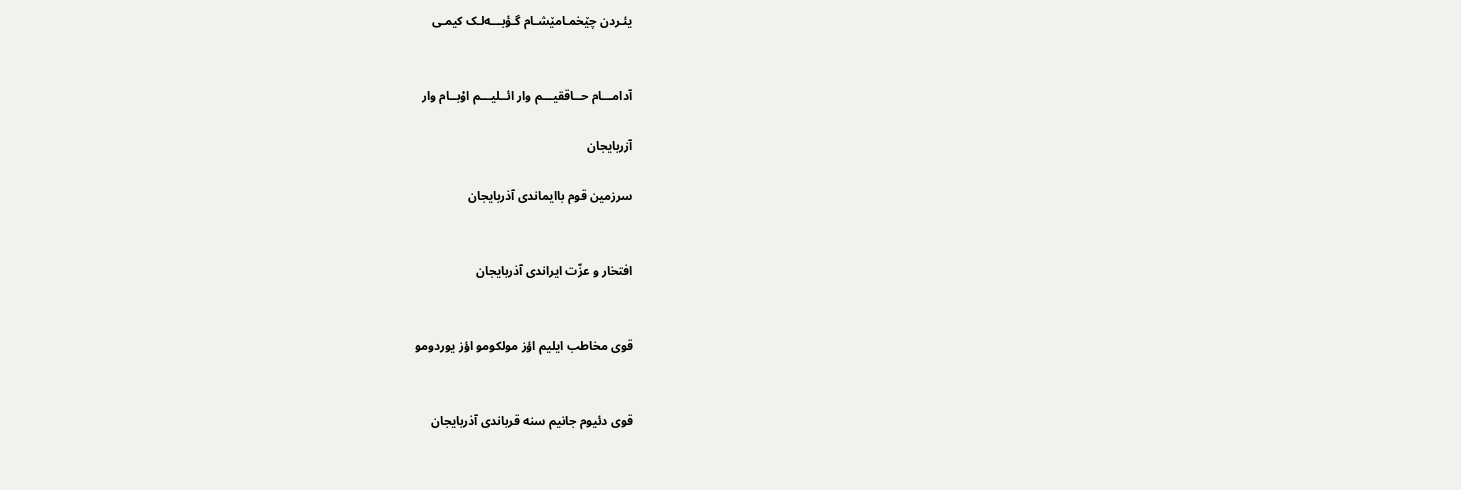یئـردن چێخمـامێشـام گـؤبـــه‌لـک کیمـی


آدامـــام حــاققیـــم وار ائــلیـــم اوْبــام وار

آزربایجان

سرزمین قوم باایماندی آذربایجان


افتخار و عزّت ایراندی آذربایجان


قوی مخاطب ایلیم اؤز مولکومو اؤز یوردومو


قوی دئیوم جانیم سنه قرباندی آذربایجان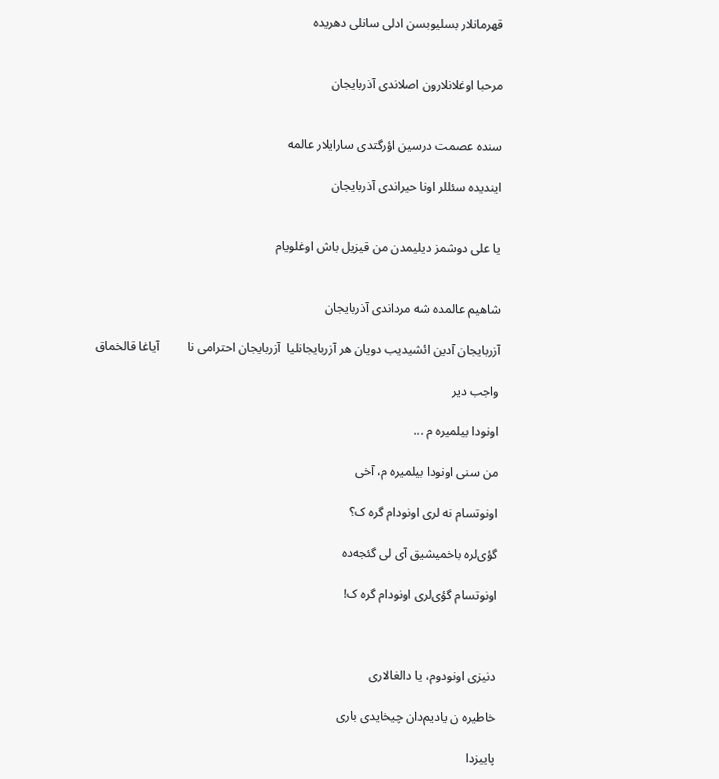قهرمانلار بسلیوبسن ادلی سانلی دهریده


مرحبا اوغلانلارون اصلاندی آذربایجان


سنده عصمت درسین اؤرگتدی سارایلار عالمه

ایندیده سئللر اونا حیراندی آذربایجان


یا علی دوشمز دیلیمدن من قیزیل باش اوغلویام


شاهیم عالمده شه مرداندی آذربایجان

آزربایجان آدین ائشیدیب دویان هر آزربایجانلیا  آزربایجان احترامی نا         آیاغا قالخماق

واجب دیر

اونودا بیلمیره م ...

من سنی اونودا بیلمیره م، آخی

اونوتسام نه لری اونودام گره ک؟

گؤی‌لره باخمیشیق آی لی گئجه‌ده

اونوتسام گؤی‌لری اونودام گره ک!



دنیزی اونودوم، یا دالغا‌لاری

خاطيره ن یادیم‌دان چیخایدی باری

پاییزدا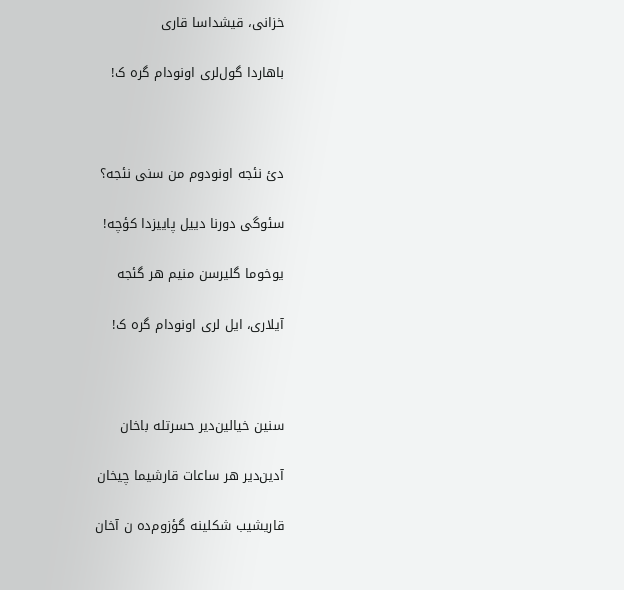خزانی، قیشداسا قاری

باهاردا گول‌لری اونودام گره ک!



دئ نئجه اونودوم من سنی نئجه؟

سئوگی دورنا دییل پاییزدا کؤچه!

یوخوما گلیرسن منیم هر گئجه

آیلاری، ایل لری اونودام گره ک!



سنین خیالین‌دیر حسرتله باخان

آدین‌دیر هر ساعات قارشیما چیخان

قاریشیب شکلینه گؤزوم‌ده ن آخان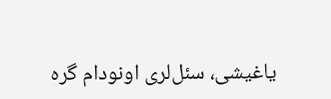یاغیشی، سئل‌لری اونودام گره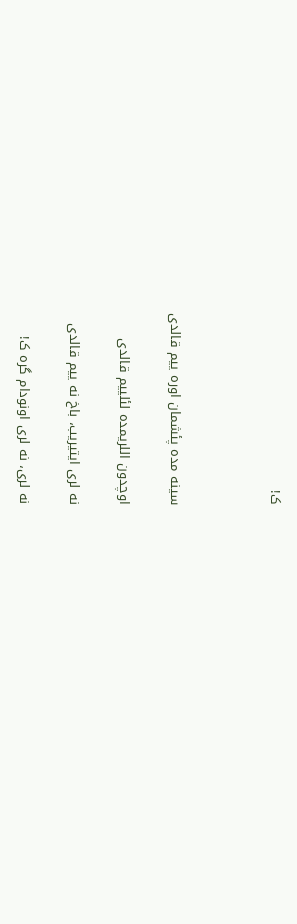ک!



سینه مده پئشمان اوره ییم قالدی

اوچدون اللریمده لئليیم قالدی

نه لری ایتیریب، باخ نه ییم قالدی

نه لری، نه لری اونودام گره ک!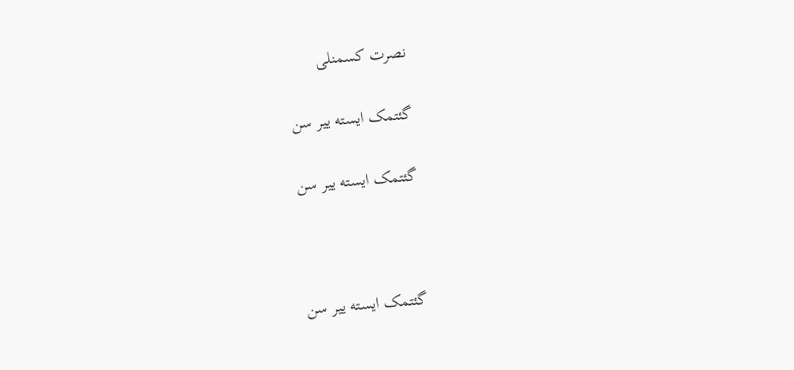نصرت کسمنلی

گئتمک ایسته ییر سن

گئتمک ایسته ییر سن



گئتمک ایسته ییر سن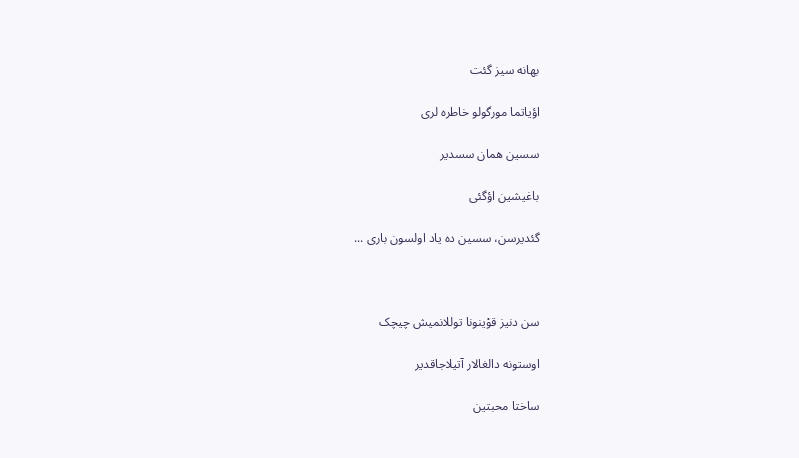بهانه سیز گئت

اؤیاتما مورگولو خاطره لری

سسین همان سسدیر

باغیشین اؤگئی

گئدیرسن، سسین ده یاد اولسون باری ...



سن دنیز قوْینونا توللانمیش چیچک

اوستونه دالغالار آتیلاجاقدیر

ساختا محبتین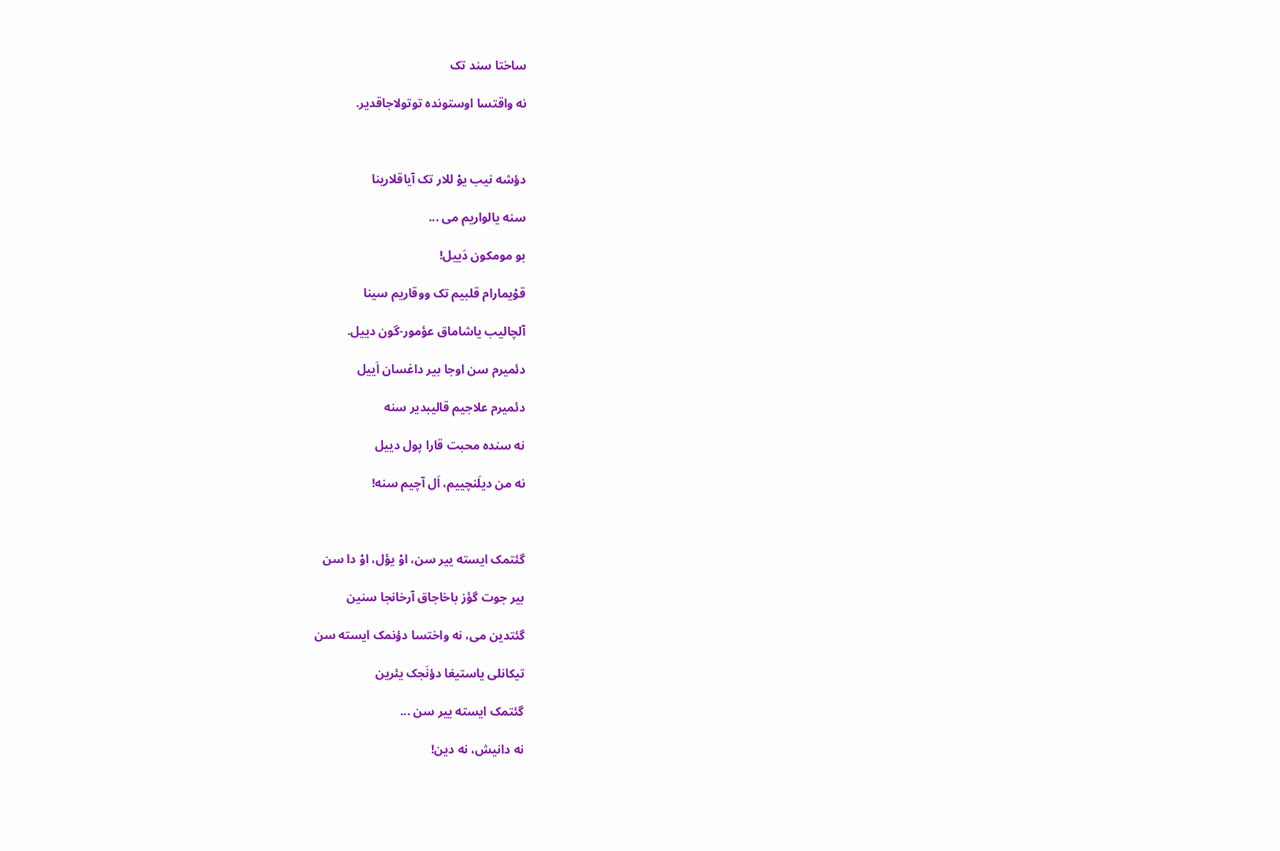ساختا سند تک

نه واقتسا اوستونده توتولاجاقدیر.



دؤشه نیب یوْ للار تک آیاقلارینا

سنه یالواریم می ...

بو مومکون دَییل!

قوْیمارام قلبیم تک ووقاریم سینا

آلچالیب یاشاماق عؤمور-گون دییل.

دئمیرم سن اوجا بیر داغسان اَییل

دئمیرم علاجیم قالیبدیر سنه

نه سنده محبت قارا پول دییل

نه من دیلَنچییم، اَل آچیم سنه!



گئتمک ایسته ییر سن، اوْ یؤل، اوْ دا سن

بیر جوت گؤز باخاجاق آرخانجا سنین

گئتدین می، نه واختسا دؤنمک ایسته سن

تیکانلی یاستیغا دؤنَجک یئرین

گئتمک ایسته ییر سن ...

نه دانیش، نه دین!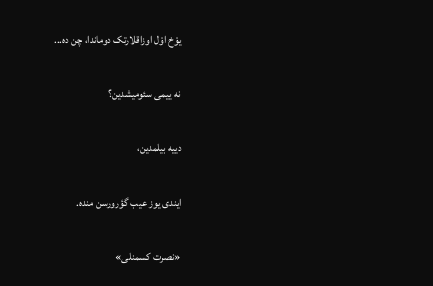یوْخ اوْل اوزاقلارتک دوماندا، چن ده...

نه ییمی سئومیشدین؟

دییه بیلمدین،

ایندی یوز عیب گؤرورسن منده.

«نصرت کسمنلی»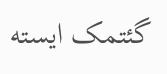گئتمک ایسته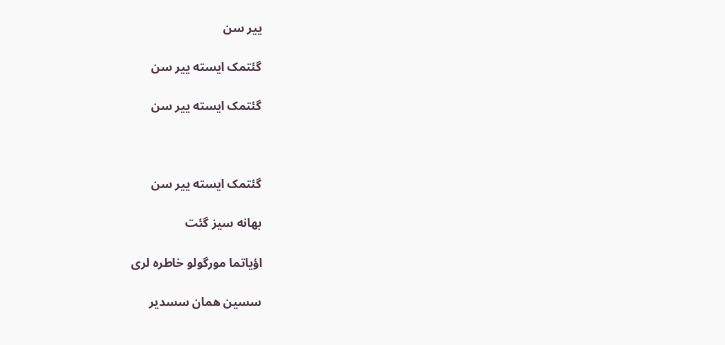ییر سن

گئتمک ایسته ییر سن

گئتمک ایسته ییر سن



گئتمک ایسته ییر سن

بهانه سیز گئت

اؤیاتما مورگولو خاطره لری

سسین همان سسدیر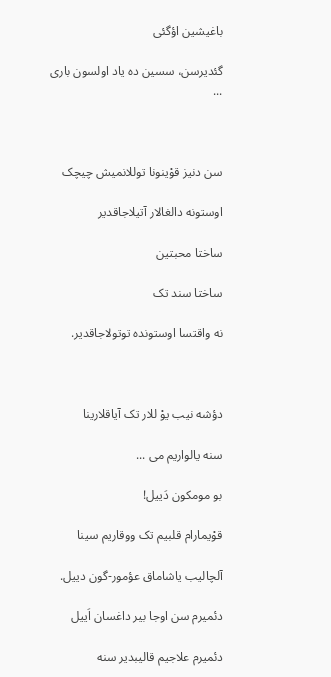باغیشین اؤگئی

گئدیرسن، سسین ده یاد اولسون باری ...



سن دنیز قوْینونا توللانمیش چیچک

اوستونه دالغالار آتیلاجاقدیر

ساختا محبتین

ساختا سند تک

نه واقتسا اوستونده توتولاجاقدیر.



دؤشه نیب یوْ للار تک آیاقلارینا

سنه یالواریم می ...

بو مومکون دَییل!

قوْیمارام قلبیم تک ووقاریم سینا

آلچالیب یاشاماق عؤمور-گون دییل.

دئمیرم سن اوجا بیر داغسان اَییل

دئمیرم علاجیم قالیبدیر سنه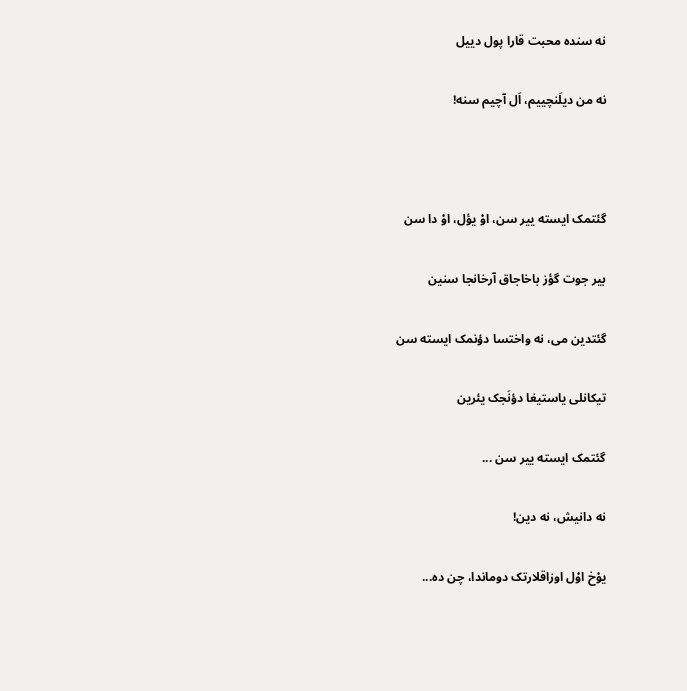نه سنده محبت قارا پول دییل

نه من دیلَنچییم، اَل آچیم سنه!



گئتمک ایسته ییر سن، اوْ یؤل، اوْ دا سن

بیر جوت گؤز باخاجاق آرخانجا سنین

گئتدین می، نه واختسا دؤنمک ایسته سن

تیکانلی یاستیغا دؤنَجک یئرین

گئتمک ایسته ییر سن ...

نه دانیش، نه دین!

یوْخ اوْل اوزاقلارتک دوماندا، چن ده...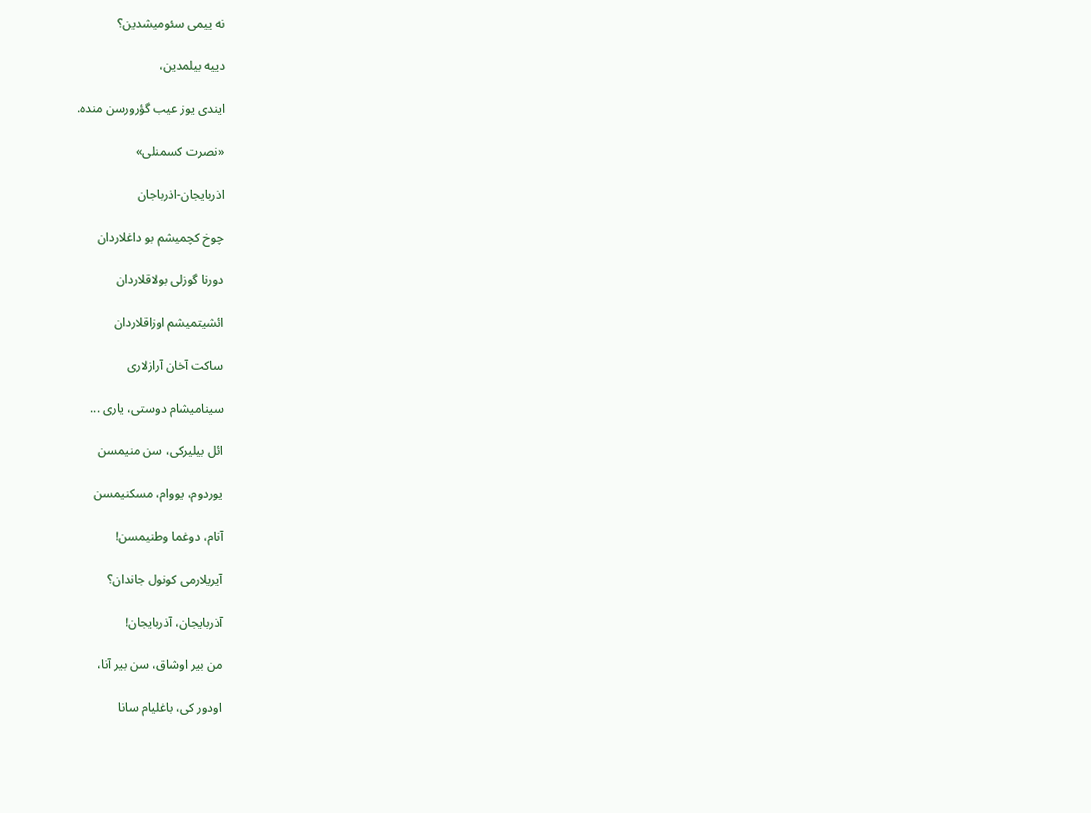نه ییمی سئومیشدین؟

دییه بیلمدین،

ایندی یوز عیب گؤرورسن منده.

«نصرت کسمنلی»

اذربایجان-اذرباجان

چوخ کچمیشم بو داغلاردان

دورنا گوزلی بولاقلاردان

ائشیتمیشم اوزاقلاردان

ساکت آخان آرازلاری

سینامیشام دوستی، یاری ...

ائل بیلیرکی، سن منیمسن

یوردوم، یووام، مسکنیمسن

آنام، دوغما وطنیمسن!

آیریلارمی کونول جاندان؟

آذربایجان، آذربایجان!

من بیر اوشاق، سن بیر آنا،

اودور کی، باغلیام سانا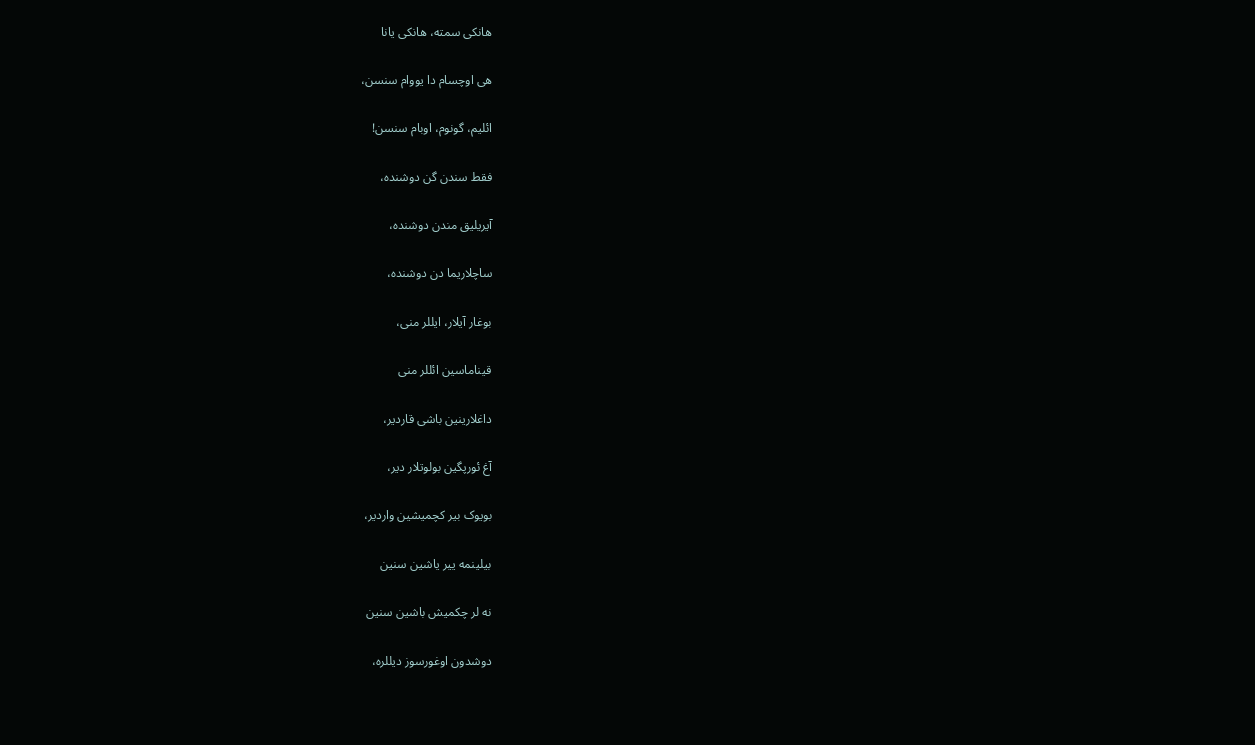هانکی سمته، هانکی یانا

هی اوچسام دا یووام سنسن،

ائلیم، گونوم، اوبام سنسن!

فقط سندن گن دوشنده،

آیریلیق مندن دوشنده،

ساچلاریما دن دوشنده،

بوغار آیلار، ایللر منی،

قیناماسین ائللر منی

داغلارینین باشی قاردیر،

آغ ئورپگین بولوتلار دیر،

بویوک بیر کچمیشین واردیر،

بیلینمه ییر یاشین سنین

نه لر چکمیش باشین سنین

دوشدون اوغورسوز دیللره،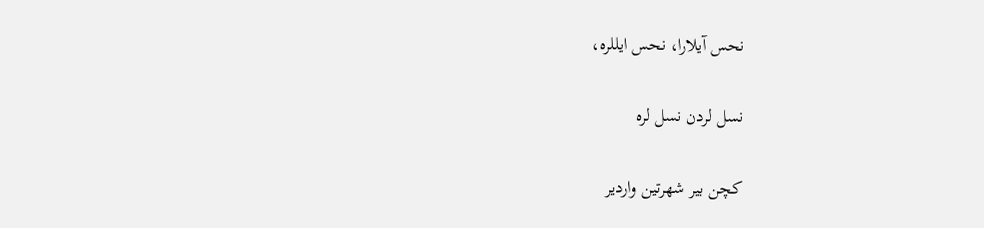نحس آیلارا، نحس ایللره،

نسل لردن نسل لره

کچن بیر شهرتین واردیر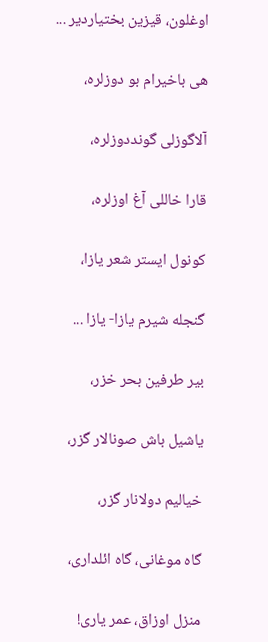اوغلون، قیزین بختیاردیر ...

هی باخیرام بو دوزلره،

آلاگوزلی گونددوزلره،

قارا خاللی آغ اوزلره،

کونول ایستر شعر یازا،

گنجله شیرم یازا- یازا ...

بیر طرفین بحر خزر،

یاشیل باش صونالار گزر،

خیالیم دولانار گزر،

گاه موغانی، گاه ائلداری،

منزل اوزاق، عمر یاری!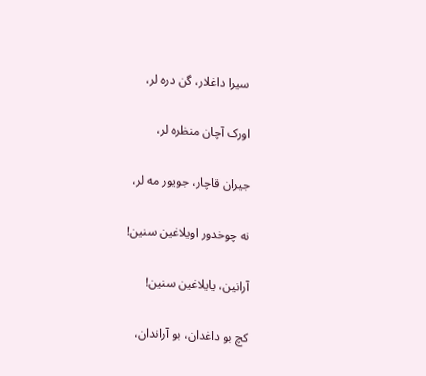سیرا داغلار، گن دره لر،

اورک آچان منظره لر،

جیران قاچار، جویور مه لر،

نه چوخدور اویلاغین سنین!

آرانین، یایلاغین سنین!

کچ بو داغدان، بو آراندان،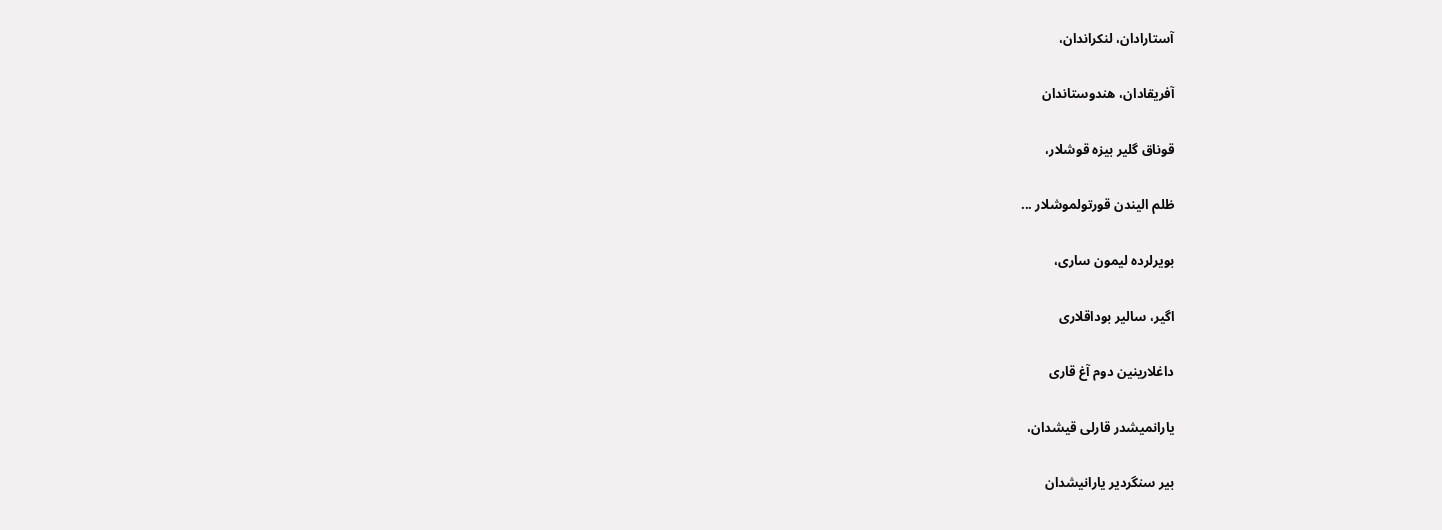آستارادان، لنکراندان،

آفریقادان، هندوستاندان

قوناق گلیر بیزه قوشلار،

ظلم الیندن قورتولموشلار ...

بویرلرده لیمون ساری،

اگیر، سالیر بوداقلاری

داغلارینین دوم آغ قاری

یارانمیشدر قارلی قیشدان،

بیر سنگردیر یارانیشدان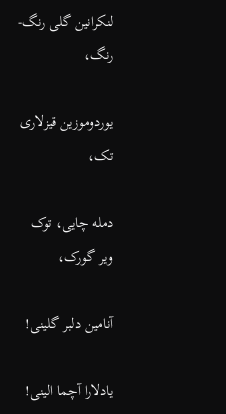لنکرانین گلی رنگ- رنگ،

یوردوموزین قیزلاری تک،

دمله چایی، توک ویر گورک،

آنامین دلبر گلینی!

یادلارا آچما الینی!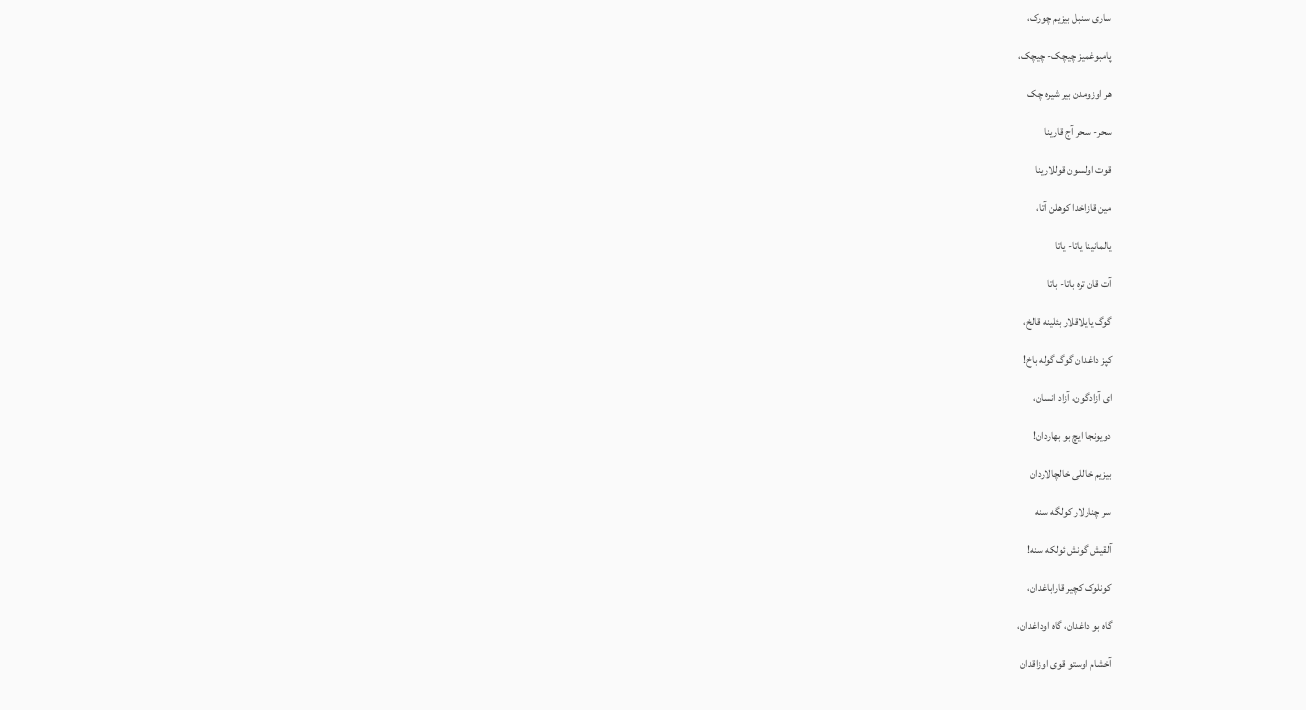ساری سنبل بیزیم چورک،

پامبوغمیز چیچک- چیچک،

هر اوزومدن بیر شیره چک

سحر- سحر آج قارینا

قوت اولسون قوللارینا

مین قازاخدا کوهلن آتا،

یالمانینا یاتا- یاتا

آت قان تره باتا- باتا

گوگ یایلاقلار بئلینه قالخ،

کپز داغدان گوگ گوله باخ!

ای آزادگون، آزاد انسان،

دویونجا ایچ بو بهاردان!

بیزیم خاللی خالچالاردان

سر چنارلار کولگه سنه

آلقیش گونش ئولکه سنه!

کونلوک کچیر قاراباغدان،

گاه بو داغدان، گاه اوداغدان،

آخشام اوستو قوی اوزاقدان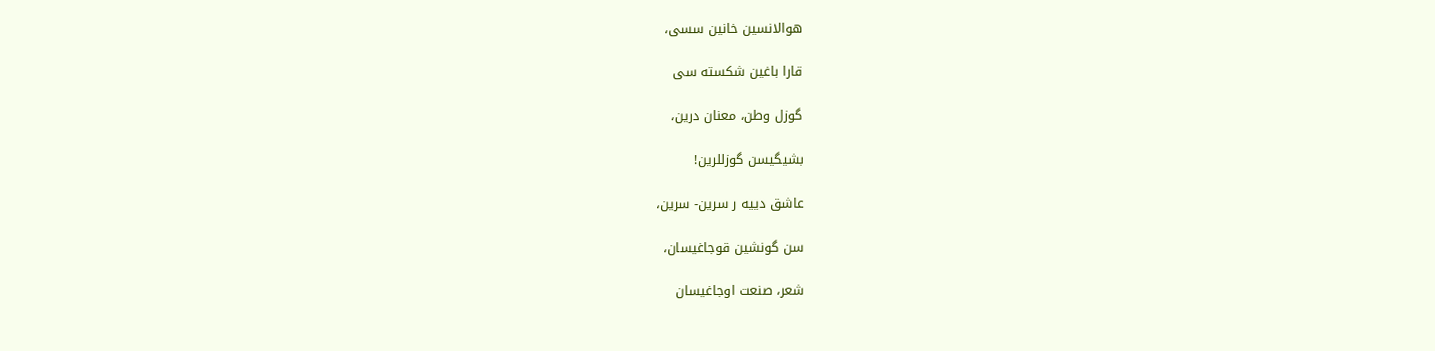هوالانسین خانین سسی،

قارا باغین شکسته سی

گوزل وطن، معنان درین،

بشیگیسن گوزللرین!

عاشق دییه ر سرین- سرین،

سن گونشین قوجاغیسان،

شعر، صنعت اوجاغیسان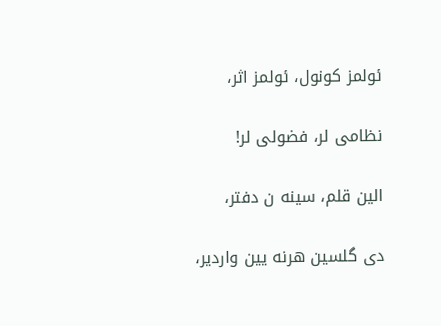ئولمز کونول، ئولمز اثر،

نظامی لر، فضولی لر!

الین قلم، سینه ن دفتر،

دی گلسین هرنه یین واردیر،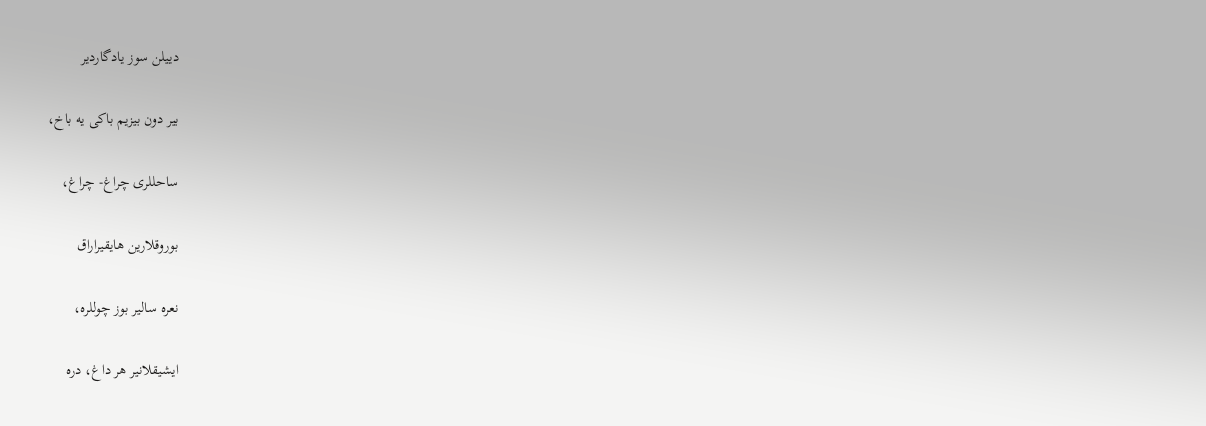دییلن سوز یادگاردیر

بیر دون بیزیم باکی یه باخ،

ساحللری چراغ- چراغ،

بوروقلارین هایقیراراق

نعره سالیر بوز چوللره،

ایشیقلانیر هر داغ، دره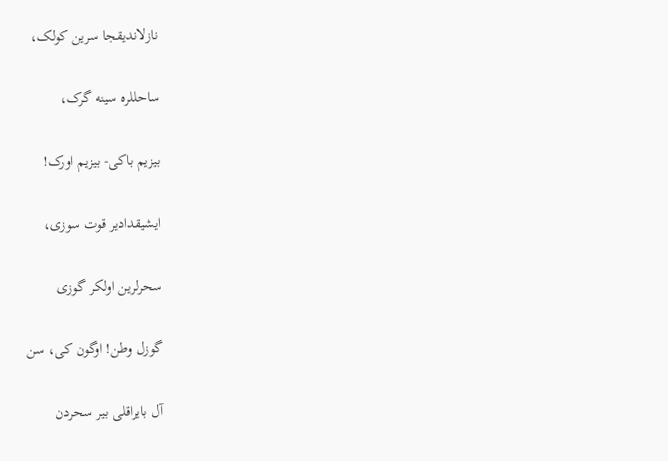نازلاندیقجا سرین کولک،

ساحللره سینه گرک،

بیزیم باکی- بیزیم اورک!

ایشیقدادیر قوت سوزی،

سحرلرین اولکر گوزی

گوزل وطن! اوگون کی، سن

آل بایراقلی بیر سحردن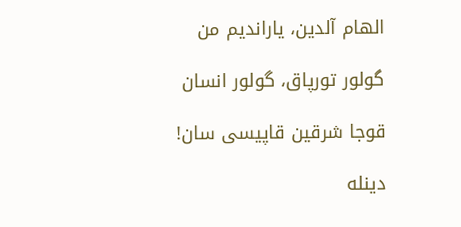الهام آلدین، یاراندیم من

گولور تورپاق، گولور انسان

قوجا شرقین قاپیسی سان!

دینله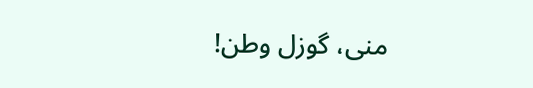منی، گوزل وطن!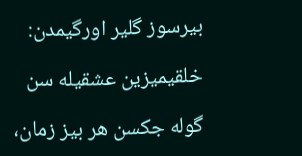بیرسوز گلیر اورگیمدن:

خلقیمیزین عشقیله سن

گوله جکسن هر بیز زمان،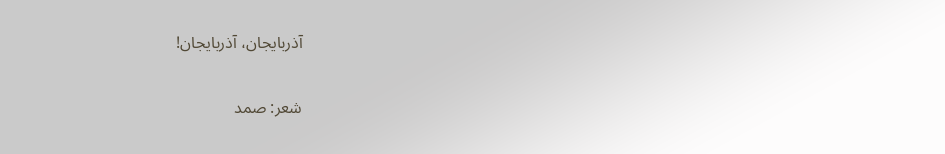آذربایجان، آذربایجان!

شعر: صمد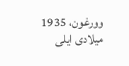وورغون، 1935 میلادی ایلی